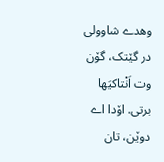وهدے شاوولی در گێتک، گۆن وت اَنْتاکیَها برتی. اۆدا اے دوێن، تان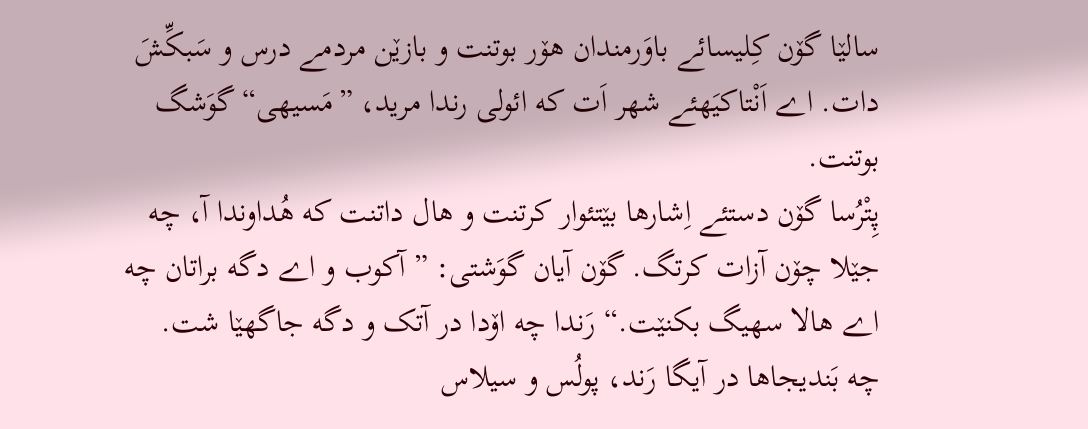سالێا گۆن کِلیسائے باوَرمندان هۆر بوتنت و بازێن مردمے درس و سَبکِّشَ دات. اے اَنْتاکیَهئے شهر اَت که ائولی رندا مرید، ”مَسیهی“ گوَشگ بوتنت.
پِتْرُسا گۆن دستئے اِشارها بێتئوار کرتنت و هال داتنت که هُداوندا آ، چه جێلا چۆن آزات کرتگ. گۆن آیان گوَشتی: ”آکوب و اے دگه براتان چه اے هالا سهیگ بکنێت.“ رَندا چه اۆدا در آتک و دگه جاگهێا شت.
چه بَندیجاها در آیگا رَند، پولُس و سیلاس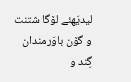لیدیَهئے لۆگا شتنت و گۆن باوَرمندان گِند و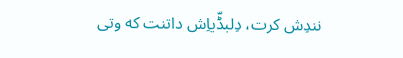نندِش کرت، دِلبڈّیاِش داتنت که وتی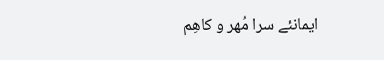ایمانئے سرا مُهر و کاهِم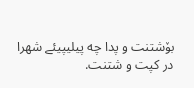بۆشتنت و پدا چه پیلیپیئے شهرا در کپت و شتنت.